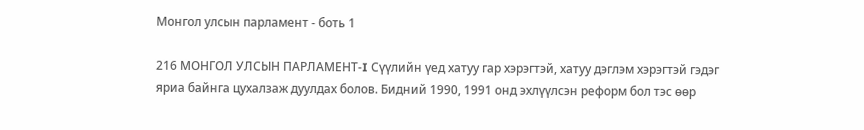Монгол улсын парламент - боть 1

216 МОНГОЛ УЛСЫН ПАРЛАМЕНТ-I Сүүлийн үед хатуу гар хэрэгтэй, хатуу дэглэм хэрэгтэй гэдэг яриа байнга цухалзаж дуулдах болов. Бидний 1990, 1991 онд эхлүүлсэн реформ бол тэс өөр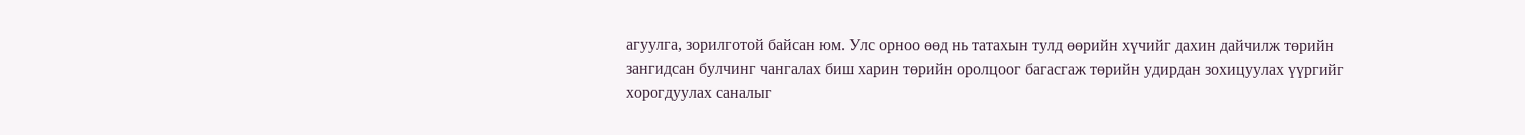агуулга, зорилготой байсан юм. Улс орноо өөд нь татахын тулд өөрийн хүчийг дахин дайчилж төрийн зангидсан булчинг чангалах биш харин төрийн оролцоог багасгаж төрийн удирдан зохицуулах үүргийг хорогдуулах саналыг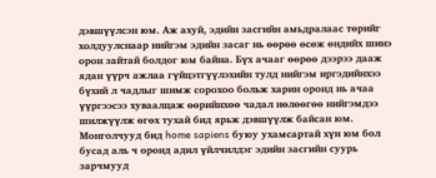дэвшүүлсэн юм. Аж ахуй, эдийн засгийн амьдралаас төрийг холдуулснаар нийгэм эдийн засаг нь өөрөө өсөж өндийх шинэ орон зайтай болдог юм байна. Бүх ачааг өөрөө дээрээ дааж ядан үүрч ажлаа гүйцэтгүүлэхийн тулд нийгэм иргэдийнхээ бүхий л чадлыг шимж сорохоо больж харин оронд нь ачаа үүргээсээ хуваалцаж өөрийнхөө чадал нөлөөгөө нийгэмдээ шилжүүлж өгөх тухай бид ярьж дэвшүүлж байсан юм. Монголчууд бид home sapiens буюу ухамсартай хүн юм бол бусад аль ч оронд адил үйлчилдэг эдийн засгийн суурь зарчмууд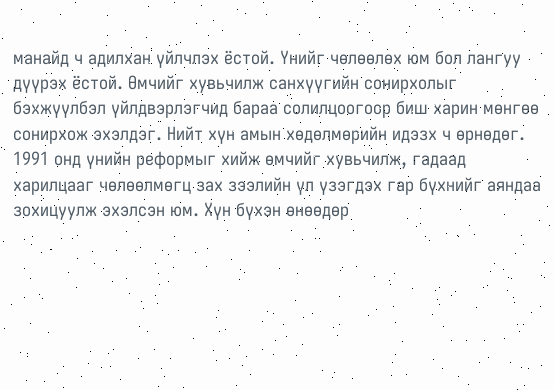манайд ч адилхан үйлчлэх ёстой. Үнийг чөлөөлөх юм бол лангуу дүүрэх ёстой. Өмчийг хувьчилж санхүүгийн сонирхолыг бэхжүүлбэл үйлдвэрлэгчид бараа солилцоогоор биш харин мөнгөө сонирхож эхэлдэг. Нийт хүн амын хөдөлмөрийн идэзх ч өрнөдөг. 1991 онд үнийн реформыг хийж өмчийг хувьчилж, гадаад харилцааг чөлөөлмөгц зах зээлийн үл үзэгдэх гар бүхнийг аяндаа зохицуулж эхэлсэн юм. Хүн бүхэн өнөөдөр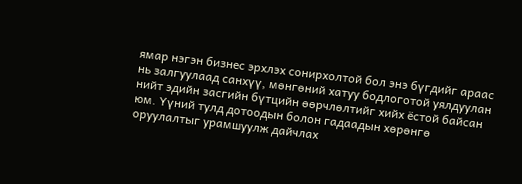ямар нэгэн бизнес эрхлэх сонирхолтой бол энэ бүгдийг араас нь залгуулаад санхүү, мөнгөний хатуу бодлоготой уялдуулан нийт эдийн засгийн бүтцийн өөрчлөлтийг хийх ёстой байсан юм. Үүний тулд дотоодын болон гадаадын хөрөнгө оруулалтыг урамшуулж дайчлах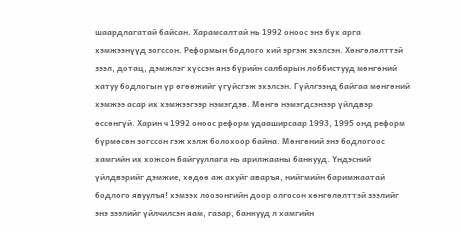шаардлагатай байсан. Харамсалтай нь 1992 оноос энэ бүх арга хэмжээнүүд зогссон. Реформын бодлого хий эргэж эхэлсэн. Хөнгөлөлттэй зээл, дотац, дэмжлэг хүссэн янз бүрийн салбарын лоббистууд мөнгөний хатуу бодлогын үр өгөөжийг үгүйсгэж эхэлсэн. Гүйлгээнд байгаа мөнгөний хэмжээ асар их хэмжээгээр нэмэгдэв. Мөнгө нэмэгдсэнээр үйлдвэр өссөнгүй. Харин ч 1992 оноос реформ удааширсаар 1993, 1995 онд реформ бүрмөсөн зогссон гэж хэлж болохоор байна. Мөнгөний энэ бодлогоос хамгийн их хожсон байгууллага нь арилжааны банкууд. Үндэсний үйлдвэрийг дэмжие, хөдөө аж ахуйг аваръя, нийгмийн баримжаатай бодлого явуулъя! хэмээх лоозонгийн доор олгосон хөнгөлөлттэй зээлийг энэ зээлийг үйлчилсэн яам, газар, банкууд л хамгийн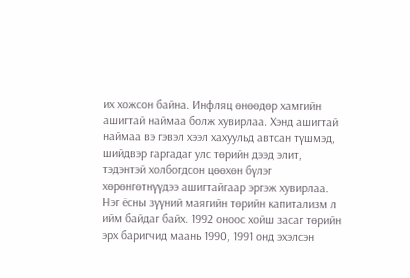их хожсон байна. Инфляц өнөөдөр хамгийн ашигтай наймаа болж хувирлаа. Хэнд ашигтай наймаа вэ гэвэл хээл хахуульд автсан түшмэд, шийдвэр гаргадаг улс төрийн дээд элит, тэдэнтэй холбогдсон цөөхөн бүлэг хөрөнгөтнүүдээ ашигтайгаар эргэж хувирлаа. Нэг ёсны зүүний маягийн төрийн капитализм л ийм байдаг байх. 1992 оноос хойш засаг төрийн эрх баригчид маань 1990, 1991 онд эхэлсэн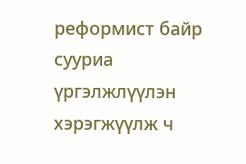реформист байр сууриа үргэлжлүүлэн хэрэгжүүлж ч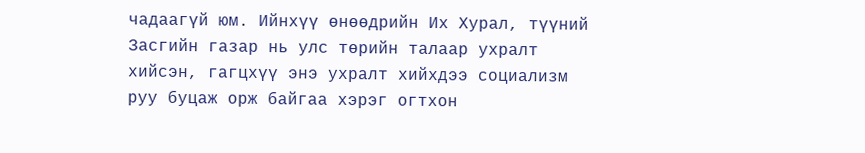чадаагүй юм. Ийнхүү өнөөдрийн Их Хурал, түүний Засгийн газар нь улс төрийн талаар ухралт хийсэн, гагцхүү энэ ухралт хийхдээ социализм руу буцаж орж байгаа хэрэг огтхон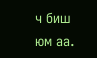ч биш юм аа.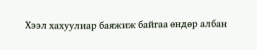Хээл хахуулиар баяжиж байгаа өндөр албан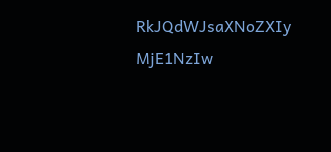RkJQdWJsaXNoZXIy MjE1NzIw